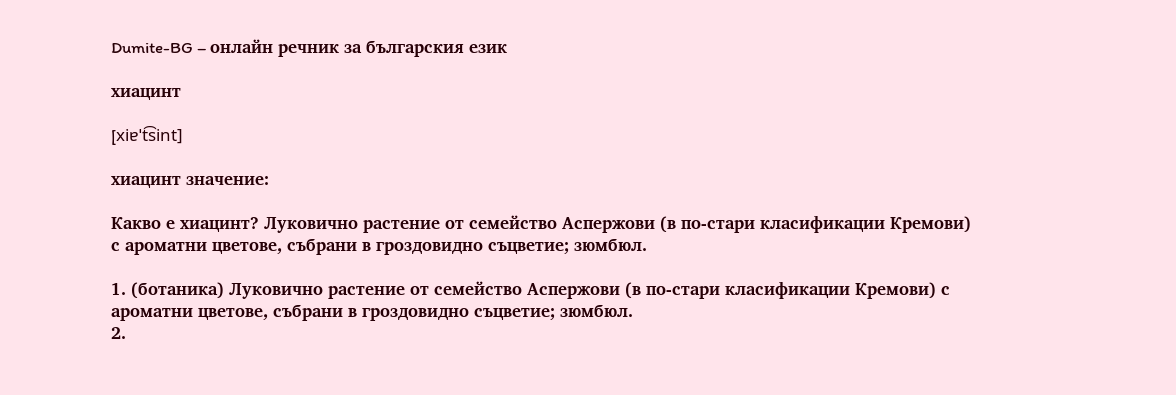Dumite-BG – онлайн речник за българския език

хиацинт

[xiɐˈt͡sint]

хиацинт значение:

Какво е хиацинт? Луковично растение от семейство Аспержови (в по-стари класификации Кремови) с ароматни цветове, събрани в гроздовидно съцветие; зюмбюл.

1. (ботаника) Луковично растение от семейство Аспержови (в по-стари класификации Кремови) с ароматни цветове, събрани в гроздовидно съцветие; зюмбюл.
2.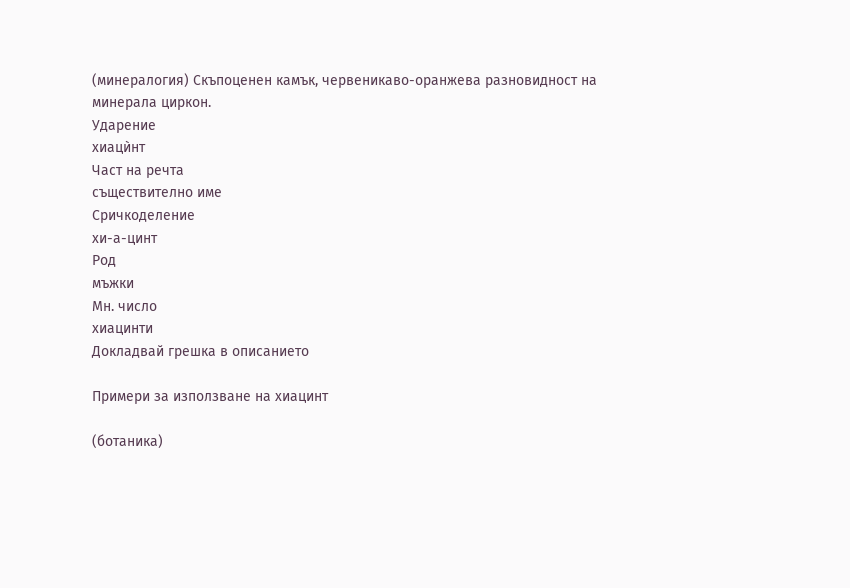(минералогия) Скъпоценен камък, червеникаво-оранжева разновидност на минерала циркон.
Ударение
хиацѝнт
Част на речта
съществително име
Сричкоделение
хи-а-цинт
Род
мъжки
Мн. число
хиацинти
Докладвай грешка в описанието

Примери за използване на хиацинт

(ботаника)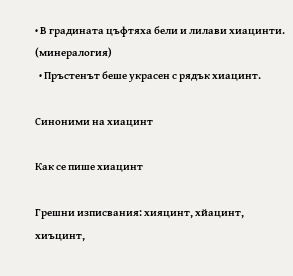• В градината цъфтяха бели и лилави хиацинти.
(минералогия)
  • Пръстенът беше украсен с рядък хиацинт.

Синоними на хиацинт

Как се пише хиацинт

Грешни изписвания: хияцинт, хйацинт, хиъцинт,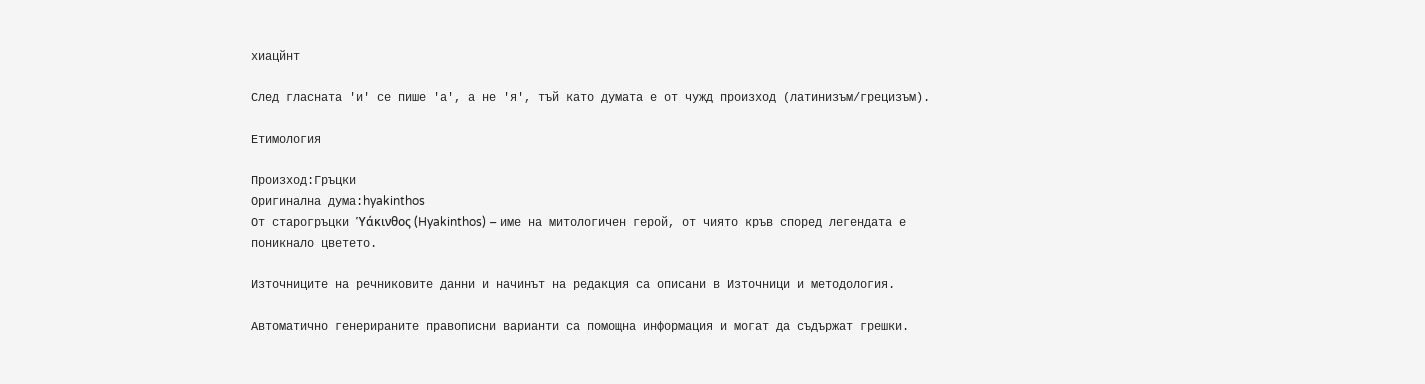хиацйнт

След гласната 'и' се пише 'а', а не 'я', тъй като думата е от чужд произход (латинизъм/грецизъм).

Етимология

Произход:Гръцки
Оригинална дума:hyakinthos
От старогръцки Ὑάκινθος (Hyakinthos) – име на митологичен герой, от чиято кръв според легендата е поникнало цветето.

Източниците на речниковите данни и начинът на редакция са описани в Източници и методология.

Автоматично генерираните правописни варианти са помощна информация и могат да съдържат грешки.